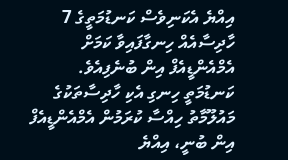އިއްޔެ އެކަނިވެސް ކަނޑުމަތީގެ 7 ހާދިސާއެއް ހިނގާފައިވާ ކަމަށް އެމްއެންޑީއެފް އިން ބުނެފިއެވެ.
ކަނޑުމަތީ ހިނގި އެކި ހާދިސާތަކުގެ މައުލޫމާތު ހިއްސާ ކުރަމުން އެމްއެންޑީއެފް އިން ބުނީ، އިއްޔެ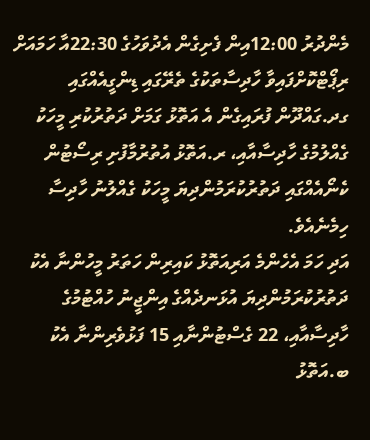މެންދުރު 12:00އިން ފެށިގެން އެދުވަހުގެ 22:30އާ ހަމައަށް ރިޕޯޓްކޮށްފައިވާ ހާދިސާތަކުގެ ތެރޭގައި ޑިންގީއެއްގައި ގދ.ގައްދޫން ފުރައިގެން އެ އަތޮޅު ގަމަށް ދަތުރުކުރި މީހަކު ގެއްލުމުގެ ހާދިސާއާއި، ރ.އަތޮޅު އުތުރުމާފުށި ރިސޯޓުން ކެނޯއެއްގައި ދަތުރުކުރަމުންދިޔަ މީހަކު ގެއްލުނު ހާދިސާ ހިމެނެއެވެ.
އަދި ހަމަ އެހެންމެ އަރިއަތޮޅު ކައިރިން ހަތަރު މީހުންނާ އެކު ދަތުރުކުރަމުންދިޔަ އުޅަނދެއްގެ އިންޖީނު ހުއްޓުމުގެ ހާދިސާއާއި، 22 ގެސްޓުންނާއި 15 ފަޅުވެރިންނާ އެކު ބ.އަތޮޅު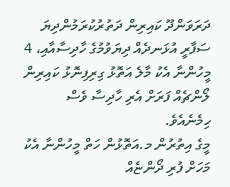ދަރަވަންދޫ ކައިރިން ދަތުރުކުރަމުންދިޔަ ސަފާރީ އުޅަނދެއް ދިޔަވުމުގެ ހާދިސާއާއި، 4 މީހުންނާ އެކު މާލެ އަތޮޅު ގިރިފިނޮޅު ކައިރިން ލޯންޗެއް ފަރަށް އެރި ހާދިސާ ވެސް ހިމެނެއެވެ.
މީގެ އިތުރުން މ.އަތޮޅުން ހަތް މީހުންނާ އެކު މަހަށް ފުރި ދޯންޏެއް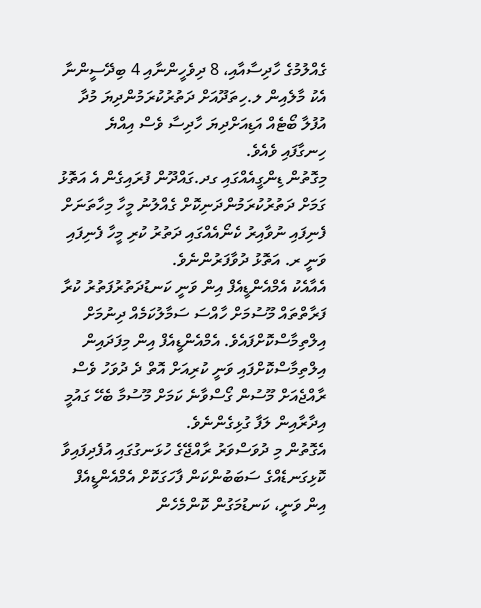ގެއްލުމުގެ ހާދިސާއާއި، 8 ދިވެހީންނާއި 4 ބިދޭސީންނާ އެކު މާލެއިން ލ.ހިތަދޫއަށް ދަތުރުކުރަމުންދިޔަ މުދާ އުފުލާ ބޯޓެއް އަޑިއަށްދިޔަ ހާދިސާ ވެސް އިއްޔެ ހިނގާފައި ވެއެވެ.
މިގޮތުން ޑިންގީއެއްގައި ގދ.ގައްދޫން ފުރައިގެން އެ އަތޮޅު ގަމަށް ދަތުރުކުރަމުންދަނިކޮށް ގެއްލުނު މީހާ މިހާތަނަށް ފެނިފައި ނުވާއިރު ކެނޯއެއްގައި ދަތުރު ކުރި މީހާ ފެނިފައި ވަނީ ރ. އަތޮޅު ދުވާފަރުންނެވެ.
އެއާއެކު އެމްއެންޑީއެފް އިން ވަނީ ކަނޑުދަތުރުފަތުރު ކުރާ ފަރާތްތައް މޫސުމަށް ހާއްސަ ސަމާލުކަމެއް ދިނުމަށް އިލްތިމާސްކޮށްފައެވެ. އެމްއެންޑީއެފް އިން މިފަދައިން އިލްތިމާސްކޮށްފައި ވަނީ ކުރިއަށް އޮތް ދެ ދުވަހު ވެސް ރާއްޖެއަށް މޫސުން ގޯސްވާނެ ކަމަށް މޫސުމާ ބެހޭ ގައުމީ އިދާރާއިން ލަފާ ގުޅިގެންނެވެ.
އެގޮތުން މި ދުވަސްވަރު ރާއްޖޭގެ ހުޅަނގުގައި އުފެދިފައިވާ ކޮޅިގަނޑެއްގެ ސަބަބުންކަން ފާހަގަކޮށް އެމްއެންޑީއެފް އިން ވަނީ، ކަނޑުމަގުން ކޮންމެހެން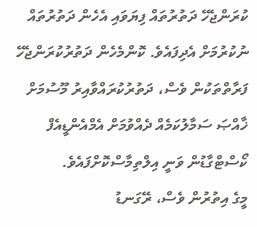ކުރަންޖެހޭ ދަތުރުތައް ފިޔަވައި އެހެން ދަތުރުތައް ނުކުރުމަށް އެދިފައެވެ. ކޮންމެހެން ދަތުރުކުރަންޖެހޭ ފަރާތްތަކުން ވެސް، ދަތުރުކުރައްވާއިރު މޫސުމަށް ޚާއްޞަ ސަމާލުކަމެއް ދެއްވުމަށް އެމްއެންޑީއެފް ކޯސްޓްގާޑުން ވަނީ އިލްތިމާސްކޮށްފައެވެ.
މީގެ އިތުރުން ވެސް، ރޭގަނޑު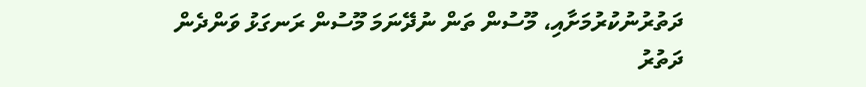ދަތުރުނުކުރުމަށާއި، މޫސުން ތަން ނުދޭނަމަ މޫސުން ރަނގަޅު ވަންދެން ދަތުރު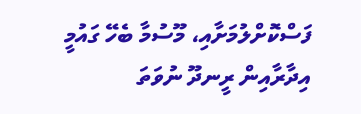ފަސްކޮށްލުމަށާއި، މޫސުމާ ބެހޭ ގައުމީ އިދާރާއިން ރީނދޫ ނުވަތަ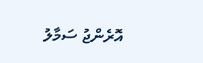އޮރެންޖު ސަމާލު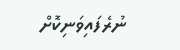ނުރެފައިވަނިކޮށް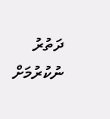ދަތުރު ނުކުރުމަށް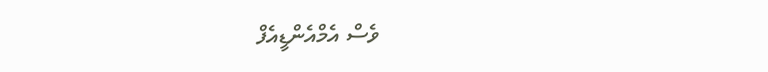ވެސް އެމްއެންޑީއެފް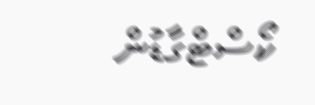ކޯސްޓްގާޑުން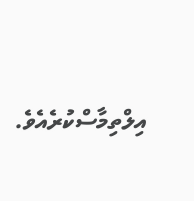އިލްތިމާސްކުރެއެވެ.